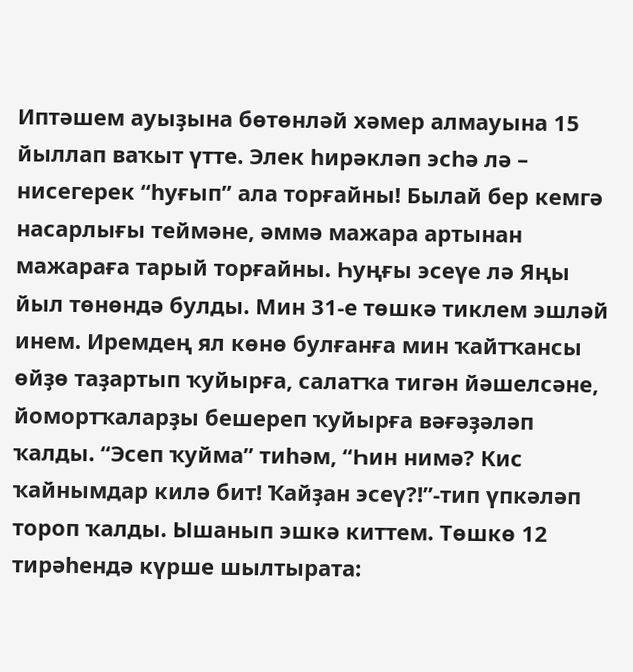Иптәшем ауыҙына бөтөнләй хәмер алмауына 15 йыллап ваҡыт үтте. Элек һирәкләп эсһә лә – нисегерек “һуғып” ала торғайны! Былай бер кемгә насарлығы теймәне, әммә мажара артынан мажараға тарый торғайны. Һуңғы эсеүе лә Яңы йыл төнөндә булды. Мин 31-е төшкә тиклем эшләй инем. Иремдең ял көнө булғанға мин ҡайтҡансы өйҙө таҙартып ҡуйырға, салатҡа тигән йәшелсәне, йомортҡаларҙы бешереп ҡуйырға вәғәҙәләп ҡалды. “Эсеп ҡуйма” тиһәм, “Һин нимә? Кис ҡайнымдар килә бит! Ҡайҙан эсеү?!”-тип үпкәләп тороп ҡалды. Ышанып эшкә киттем. Төшкө 12 тирәһендә күрше шылтырата: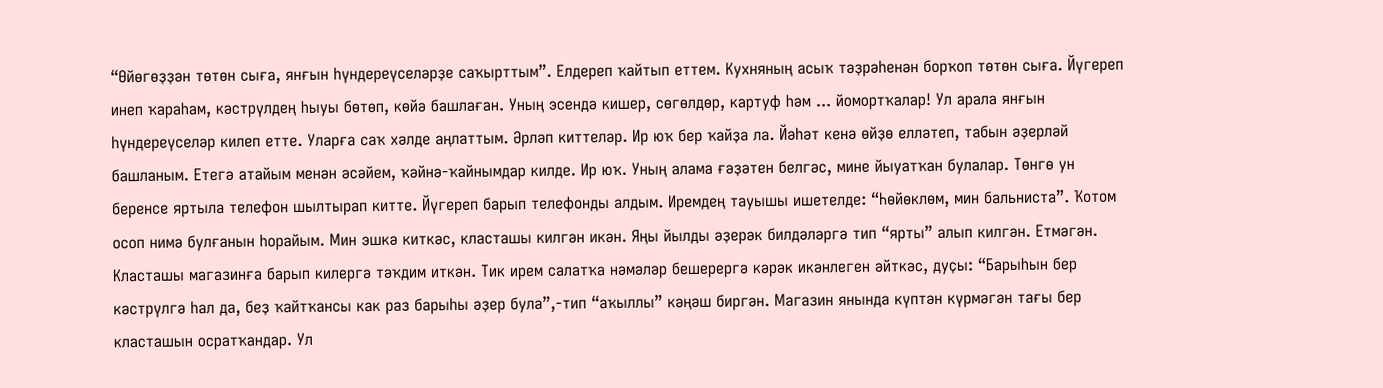“Өйөгөҙҙән төтөн сыға, янғын һүндереүселәрҙе саҡырттым”. Елдереп ҡайтып еттем. Кухняның асыҡ тәҙрәһенән борҡоп төтөн сыға. Йүгереп инеп ҡараһам, кәстрүлдең һыуы бөтөп, көйә башлаған. Уның эсендә кишер, сөгөлдөр, картуф һәм ... йомортҡалар! Ул арала янғын һүндереүселәр килеп етте. Уларға саҡ хәлде аңлаттым. Әрләп киттеләр. Ир юҡ бер ҡайҙа ла. Йәһәт кенә өйҙө елләтеп, табын әҙерләй башланым. Етегә атайым менән әсәйем, ҡәйнә-ҡайнымдар килде. Ир юҡ. Уның алама ғәҙәтен белгәс, мине йыуатҡан булалар. Төнгө ун беренсе яртыла телефон шылтырап китте. Йүгереп барып телефонды алдым. Иремдең тауышы ишетелде: “Һөйөклөм, мин бальниста”. Ҡотом осоп нимә булғанын һорайым. Мин эшкә киткәс, класташы килгән икән. Яңы йылды әҙерәк билдәләргә тип “ярты” алып килгән. Етмәгән. Класташы магазинға барып килергә тәҡдим иткән. Тик ирем салатҡа нәмәләр бешерергә кәрәк икәнлеген әйткәс, дуҫы: “Барыһын бер кәстрүлгә һал да, беҙ ҡайтҡансы как раз барыһы әҙер була”,-тип “аҡыллы” кәңәш биргән. Магазин янында күптән күрмәгән тағы бер класташын осратҡандар. Ул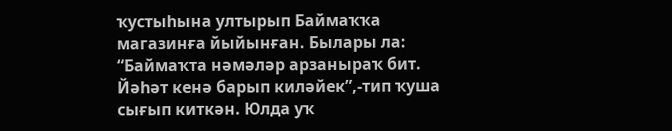ҡустыһына ултырып Баймаҡҡа магазинға йыйынған. Былары ла: “Баймаҡта нәмәләр арзаныраҡ бит. Йәһәт кенә барып киләйек”,-тип ҡуша сығып киткән. Юлда уҡ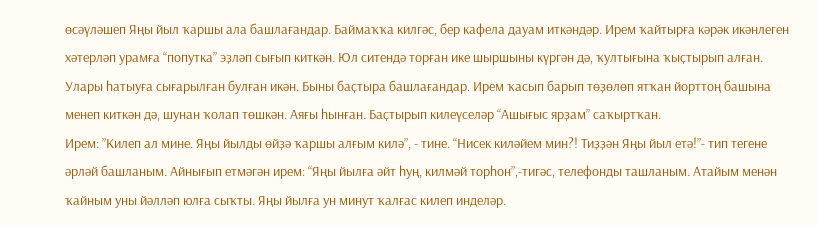өсәүләшеп Яңы йыл ҡаршы ала башлағандар. Баймаҡҡа килгәс, бер кафела дауам иткәндәр. Ирем ҡайтырға кәрәк икәнлеген хәтерләп урамға “попутка” эҙләп сығып киткән. Юл ситендә торған ике шыршыны күргән дә, ҡултығына ҡыҫтырып алған. Улары һатыуға сығарылған булған икән. Быны баҫтыра башлағандар. Ирем ҡасып барып төҙөлөп ятҡан йорттоң башына менеп киткән дә, шунан ҡолап төшкән. Аяғы һынған. Баҫтырып килеүселәр “Ашығыс ярҙам” саҡыртҡан.
Ирем: ”Килеп ал мине. Яңы йылды өйҙә ҡаршы алғым килә”, - тине. “Нисек киләйем мин?! Тиҙҙән Яңы йыл етә!”- тип тегене әрләй башланым. Айнығып етмәгән ирем: “Яңы йылға әйт һуң, килмәй торһон”,-тигәс, телефонды ташланым. Атайым менән ҡайным уны йәлләп юлға сыҡты. Яңы йылға ун минут ҡалғас килеп инделәр.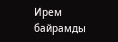Ирем байрамды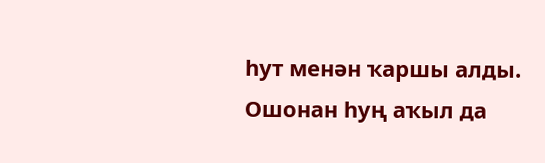һут менән ҡаршы алды. Ошонан һуң аҡыл да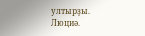ултырҙы.
Люциә.